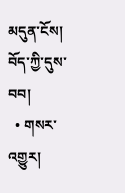མདུན་ངོས།
བོད་ཀྱི་དུས་བབ།
  • གསར་འགྱུར།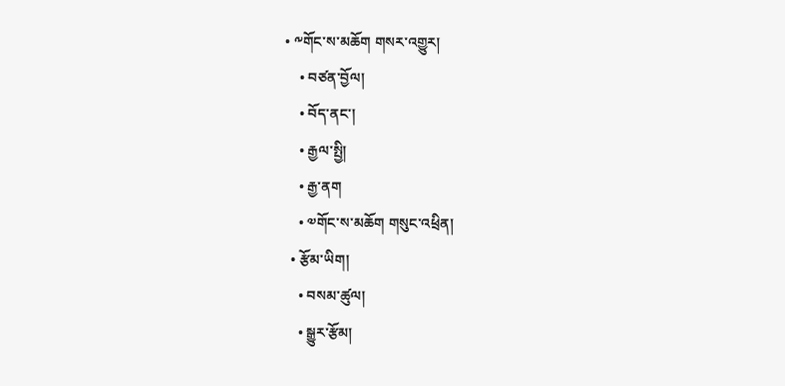• ༸གོང་ས་མཆོག གསར་འགྱུར།
    • བཙན་བྱོལ།
    • བོད་ནང་།
    • རྒྱལ་སྤྱི།
    • རྒྱ་ནག
    • ༧གོང་ས་མཆོག གསུང་འཕྲིན།
  • རྩོམ་ཡིག།
    • བསམ་ཚུལ།
    • སྒྱུར་རྩོམ།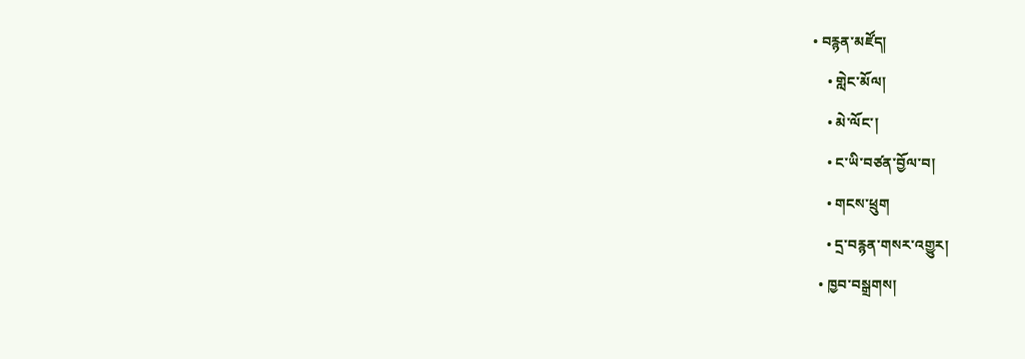• བརྙན་མཛོད།
    • གླེང་མོལ།
    • མེ་ལོང་།
    • ང་ཡི་བཙན་བྱོལ་བ།
    • གངས་ཕྲུག
    • དྲ་བརྙན་གསར་འགྱུར།
  • ཁྱབ་བསྒྲགས།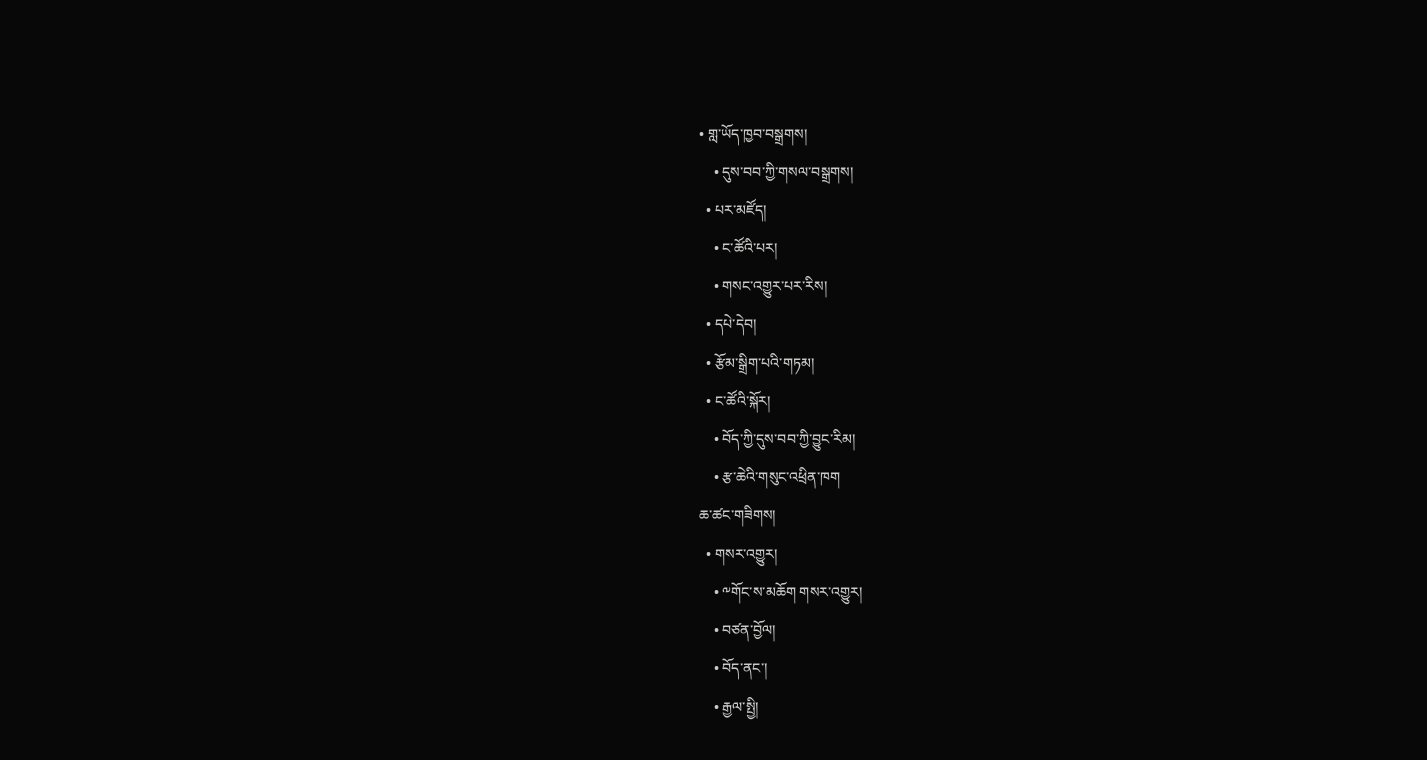• གླ་ཡོད་ཁྱབ་བསྒྲགས།
    • དུས་བབ་ཀྱི་གསལ་བསྒྲགས།
  • པར་མཛོད།
    • ང་ཚོའི་པར།
    • གསང་འགྱུར་པར་རིས།
  • དཔེ་དེབ།
  • རྩོམ་སྒྲིག་པའི་གཏམ།
  • ང་ཚོའི་སྐོར།
    • བོད་ཀྱི་དུས་བབ་ཀྱི་བྱུང་རིམ།
    • རྩ་ཆེའི་གསུང་འཕྲིན་ཁག
ཆ་ཚང་གཟིགས།
  • གསར་འགྱུར།
    • ༸གོང་ས་མཆོག གསར་འགྱུར།
    • བཙན་བྱོལ།
    • བོད་ནང་།
    • རྒྱལ་སྤྱི།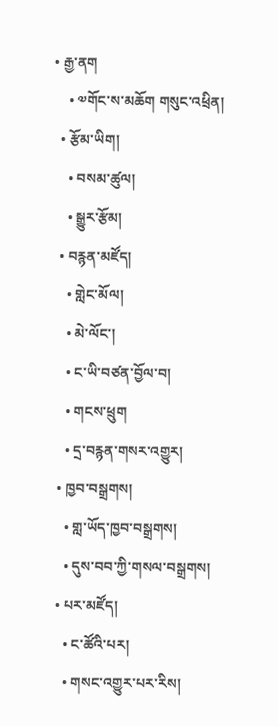• རྒྱ་ནག
    • ༧གོང་ས་མཆོག གསུང་འཕྲིན།
  • རྩོམ་ཡིག།
    • བསམ་ཚུལ།
    • སྒྱུར་རྩོམ།
  • བརྙན་མཛོད།
    • གླེང་མོལ།
    • མེ་ལོང་།
    • ང་ཡི་བཙན་བྱོལ་བ།
    • གངས་ཕྲུག
    • དྲ་བརྙན་གསར་འགྱུར།
  • ཁྱབ་བསྒྲགས།
    • གླ་ཡོད་ཁྱབ་བསྒྲགས།
    • དུས་བབ་ཀྱི་གསལ་བསྒྲགས།
  • པར་མཛོད།
    • ང་ཚོའི་པར།
    • གསང་འགྱུར་པར་རིས།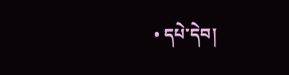• དཔེ་དེབ།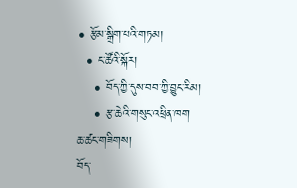• རྩོམ་སྒྲིག་པའི་གཏམ།
  • ང་ཚོའི་སྐོར།
    • བོད་ཀྱི་དུས་བབ་ཀྱི་བྱུང་རིམ།
    • རྩ་ཆེའི་གསུང་འཕྲིན་ཁག
ཆ་ཚང་གཟིགས།
བོད་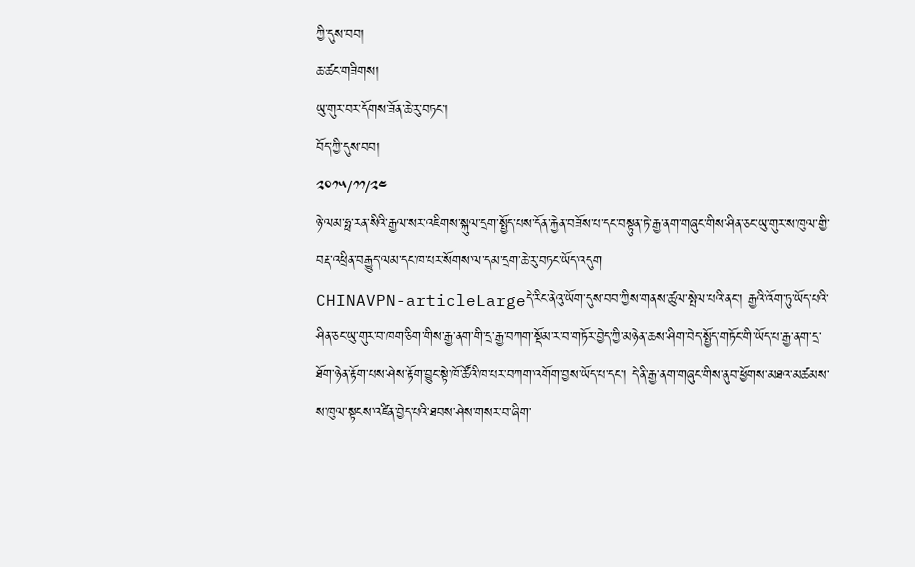ཀྱི་དུས་བབ།
ཆ་ཚང་གཟིགས།
ཡུ་གུར་བར་དོགས་ཟོན་ཆེ་རུ་བཏང་།
བོད་ཀྱི་དུས་བབ།
༢༠༡༥/༡༡/༢༤
ཉེ་ལམ་ཧྥ་རན་སིའི་རྒྱལ་སར་འཇིགས་སྐུལ་དྲག་སྤྱོད་པས་དོན་རྐྱེན་བཟོས་པ་དང་བསྟུན་ཏེ་རྒྱ་ནག་གཞུང་གིས་ཤིན་ཅང་ཡུ་གུར་ས་ཁུལ་གྱི་བརྡ་འཕྲིན་བརྒྱུད་ལམ་དང་ཁ་པར་སོགས་ལ་དམ་དྲག་ཆེ་རུ་བཏང་ཡོད་འདུག
CHINAVPN-articleLargeདེ་རིང་ནེའུ་ཡོག་དུས་བབ་ཀྱིས་གནས་ཚུལ་སྤེལ་པའི་ནང་། རྒྱའི་འོག་ཏུ་ཡོད་པའི་ཤིན་ཅང་ཡུ་གུར་བ་ཁག་ཅིག་གིས་རྒྱ་ནག་གི་དྲ་རྒྱ་བཀག་སྡོམ་ར་བ་གཏོར་བྱེད་ཀྱི་མཉེན་ཆས་ཤིག་བེད་སྤྱོད་གཏོང་གི་ཡོད་པ་རྒྱ་ནག་དྲ་ཐོག་ཉེན་རྟོག་པས་ཤེས་རྟོག་བྱུང་སྟེ་ཁོ་ཚོའི་ཁ་པར་བཀག་འགོག་བྱས་ཡོད་པ་དང་། དེ་ནི་རྒྱ་ནག་གཞུང་གིས་ནུབ་ཕྱོགས་མཐའ་མཚམས་ས་ཁུལ་སྟངས་འཛིན་བྱེད་པའི་ཐབས་ཤེས་གསར་བ་ཞིག་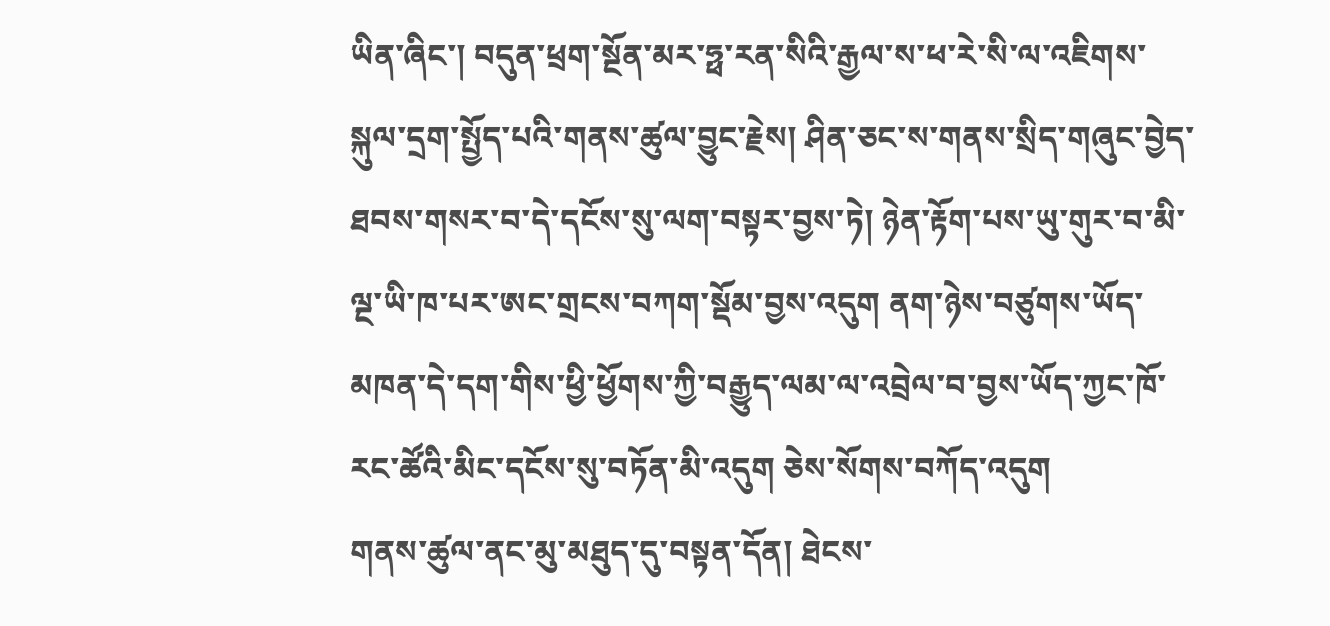ཡིན་ཞིང་། བདུན་ཕྲག་སྔོན་མར་ཧྥ་རན་སིའི་རྒྱལ་ས་ཕ་རེ་སི་ལ་འཇིགས་སྐུལ་དྲག་སྤྱོད་པའི་གནས་ཚུལ་བྱུང་རྗེས། ཤིན་ཅང་ས་གནས་སྲིད་གཞུང་བྱེད་ཐབས་གསར་བ་དེ་དངོས་སུ་ལག་བསྟར་བྱས་ཏེ། ཉེན་རྟོག་པས་ཡུ་གུར་བ་མི་ལྔ་ཡི་ཁ་པར་ཨང་གྲངས་བཀག་སྡོམ་བྱས་འདུག ནག་ཉེས་བཙུགས་ཡོད་མཁན་དེ་དག་གིས་ཕྱི་ཕྱོགས་ཀྱི་བརྒྱུད་ལམ་ལ་འབྲེལ་བ་བྱས་ཡོད་ཀྱང་ཁོ་རང་ཚོའི་མིང་དངོས་སུ་བཏོན་མི་འདུག ཅེས་སོགས་བཀོད་འདུག
གནས་ཚུལ་ནང་མུ་མཐུད་དུ་བསྟན་དོན། ཐེངས་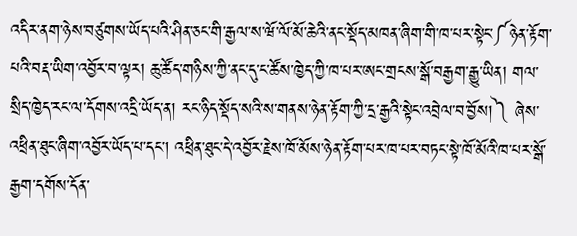འདིར་ནག་ཉེས་བཙུགས་ཡོད་པའི་ཤིན་ཅང་གི་རྒྱལ་ས་ཝོ་ལོ་མོ་ཆེའི་ནང་སྡོད་མཁན་ཞིག་གི་ཁ་པར་སྟེང་༼ཉེན་རྟོག་པའི་བརྡ་ཡིག་འབྱོར་བ་ལྟར། ཆུ་ཚོད་གཉིས་ཀྱི་ནང་དུ་ང་ཚོས་ཁྱེད་ཀྱི་ཁ་པར་ཨང་གྲངས་སྒོ་བརྒྱག་རྒྱུ་ཡིན། གལ་སྲིད་ཁྱེད་རང་ལ་དོགས་འདྲི་ཡོད་ན། རང་ཉིད་སྡོད་སའི་ས་གནས་ཉེན་རྟོག་ཀྱི་དྲ་རྒྱའི་སྟེང་འབྲེལ་བ་བྱོས།༽ ཞེས་འཕྲིན་ཐུང་ཞིག་འབྱོར་ཡོད་པ་དང་། འཕྲིན་ཐུང་དེ་འབྱོར་རྗེས་ཁོ་མོས་ཉེན་རྟོག་པར་ཁ་པར་བཏང་སྟེ་ཁོ་མོའི་ཁ་པར་སྒོ་རྒྱག་དགོས་དོན་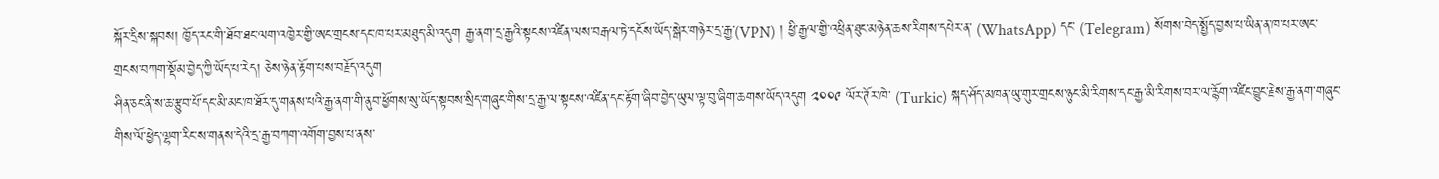སྐོར་དྲིས་སྐབས། ཁྱོད་རང་གི་ཐོབ་ཐང་ལག་འཁྱེར་གྱི་ཨང་གྲངས་དང་ཁ་པར་མཐུད་མི་འདུག རྒྱ་ནག་དྲ་རྒྱའི་སྟངས་འཛིན་ལས་བརྒལ་ཏེ་དངོས་ཡོད་སྒེར་གཉེར་དྲ་རྒྱ་(VPN) ། ཕྱི་རྒྱལ་གྱི་འཕྲིན་ཐུང་མཉེན་ཆས་རིགས་དཔེར་ན་ (WhatsApp) དང་ (Telegram) སོགས་བེད་སྤྱོད་བྱས་པ་ཡིན་ན་ཁ་པར་ཨང་གྲངས་བཀག་སྡོམ་བྱེད་ཀྱི་ཡོད་པ་རེད། ཅེས་ཉེན་རྟོག་པས་བརྗོད་འདུག
ཤིན་ཅང་ནི་ས་ཆ་རྩུབ་པོ་དང་མི་མང་ཁ་ཐོར་དུ་གནས་པའི་རྒྱ་ནག་གི་ནུབ་ཕྱོགས་སུ་ཡོད་སྟབས་སྲིད་གཞུང་གིས་དྲ་རྒྱ་ལ་སྟངས་འཛིན་དང་རྟོག་ཞིབ་བྱེད་ཡུལ་ལྟ་བུ་ཞིག་ཆགས་ཡོད་འདུག ༢༠༠༩ ལོར་ཊོར་ཁེ་ (Turkic) སྐད་ཤོད་མཁན་ཡུ་གུར་གྲངས་ཉུང་མི་རིགས་དང་རྒྱ་མི་རིགས་བར་ལ་རྙོག་འཛིང་བྱུང་རྗེས་རྒྱ་ནག་གཞུང་གིས་ལོ་ཕྱེད་ལྷག་རིང་ས་གནས་དེའི་དྲ་རྒྱ་བཀག་འགོག་བྱས་པ་ནས་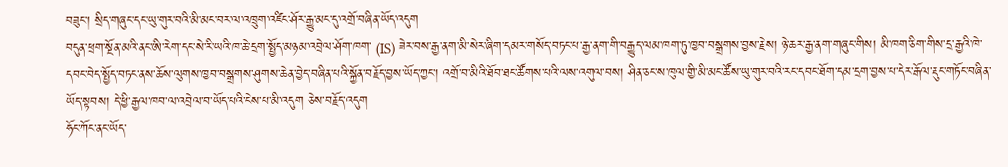བཟུང་། སྲིད་གཞུང་དང་ཡུ་གུར་བའི་མི་མང་བར་ལ་འཁྲུག་འཛིང་ཤོར་རྒྱུ་མང་དུ་འགྲོ་བཞིན་ཡོད་འདུག
བདུན་ཕྲག་སྔོན་མའི་ནང་ཨི་རེག་དང་སེ་རི་ཡའི་ཁ་ཆེ་དྲག་སྤྱོད་མཉམ་འབྲེལ་ཤོག་ཁག་ (IS) ཟེར་བས་རྒྱ་ནག་མི་སེར་ཞིག་དམར་གསོད་བཏང་པ་རྒྱ་ནག་གི་བརྒྱུད་ལམ་ཁག་ཏུ་ཁྱབ་བསྒྲགས་བྱས་རྗེས། ཉེ་ཆར་རྒྱ་ནག་གཞུང་གིས། མི་ཁག་ཅིག་གིས་དྲ་རྒྱའི་ཁེ་དབང་བེད་སྤྱོད་བཏང་ནས་ཆོས་ལུགས་ཁྱབ་བསྒྲགས་ཤུགས་ཆེན་བྱེད་བཞིན་པའི་སྐྱོན་བརྗོད་བྱས་ཡོད་ཀྱང་། འགྲོ་བ་མིའི་ཐོབ་ཐང་ཚོགས་པའི་ལས་འགུལ་བས། ཤིན་ཅང་ས་ཁུལ་གྱི་མི་མང་ཚོས་ཡུ་གུར་བའི་རང་དབང་ཐོག་དམ་དྲག་བྱས་པ་དེར་རྒོལ་རྡུང་གཏོང་བཞིན་ཡོད་སྟབས། དེ་ཕྱི་རྒྱལ་ཁབ་ལ་འབྲེལ་བ་ཡོད་པའི་ངེས་པ་མི་འདུག ཅེས་བརྗོད་འདུག
ཧོང་ཀོང་ནང་ཡོད་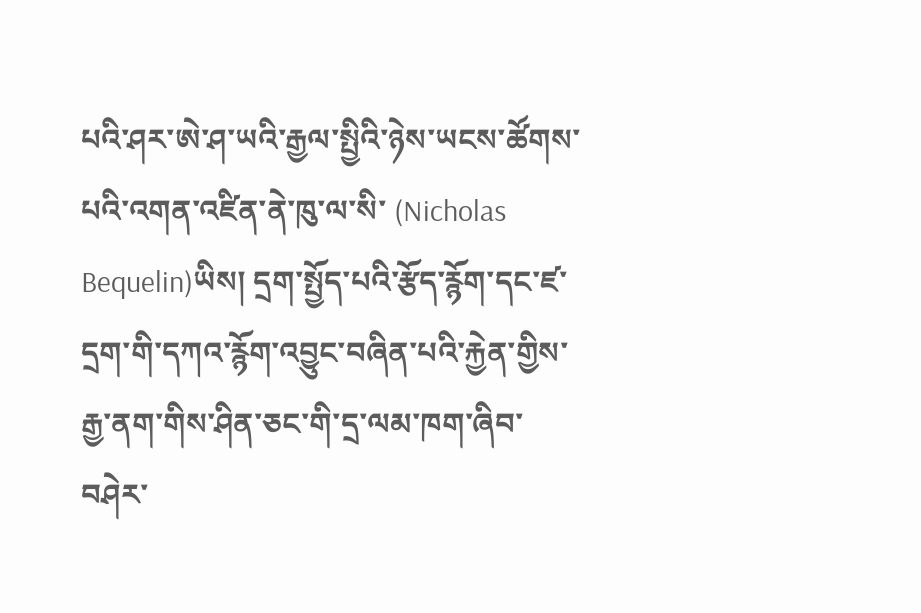པའི་ཤར་ཨེ་ཤ་ཡའི་རྒྱལ་སྤྱིའི་ཉེས་ཡངས་ཚོགས་པའི་འགན་འཛིན་ནེ་ཁུ་ལ་སི་ (Nicholas Bequelin)ཡིས། དྲག་སྤྱོད་པའི་རྩོད་རྙོག་དང་ཛ་དྲག་གི་དཀའ་རྙོག་འབྱུང་བཞིན་པའི་རྐྱེན་གྱིས་རྒྱ་ནག་གིས་ཤིན་ཅང་གི་དྲ་ལམ་ཁག་ཞིབ་བཤེར་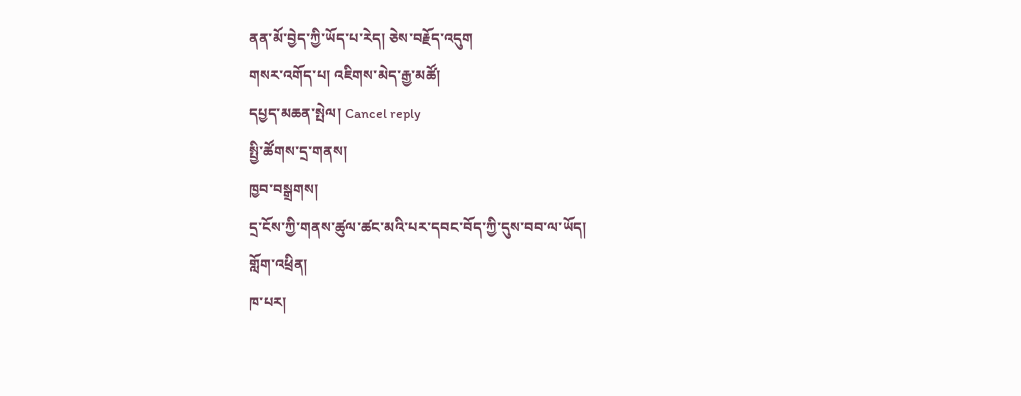ནན་མོ་བྱེད་ཀྱི་ཡོད་པ་རེད། ཅེས་བརྗོད་འདུག
གསར་འགོད་པ། འཇིགས་མེད་རྒྱ་མཚོ།
དཔྱད་མཆན་སྤེལ། Cancel reply
སྤྱི་ཚོགས་དྲ་གནས།
ཁྱབ་བསྒྲགས།
དྲ་ངོས་ཀྱི་གནས་ཚུལ་ཚང་མའི་པར་དབང་བོད་ཀྱི་དུས་བབ་ལ་ཡོད།
གློག་འཕྲིན།
ཁ་པར།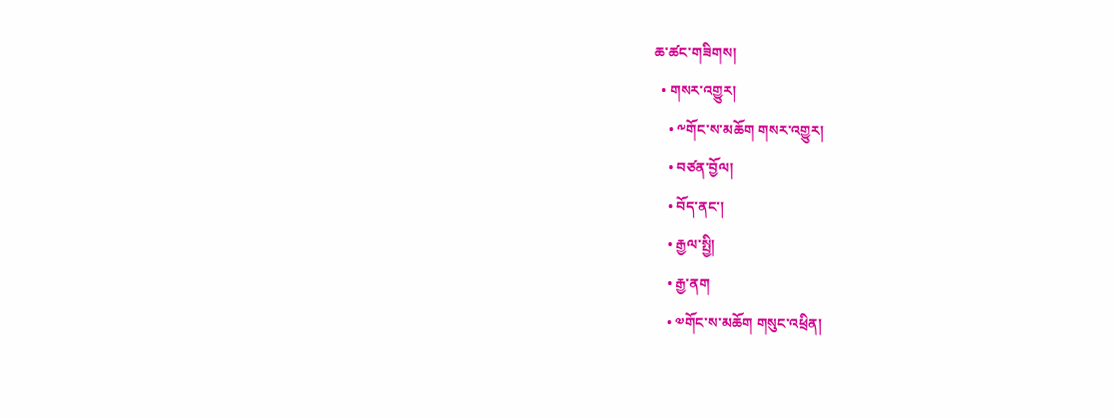ཆ་ཚང་གཟིགས།
  • གསར་འགྱུར།
    • ༸གོང་ས་མཆོག གསར་འགྱུར།
    • བཙན་བྱོལ།
    • བོད་ནང་།
    • རྒྱལ་སྤྱི།
    • རྒྱ་ནག
    • ༧གོང་ས་མཆོག གསུང་འཕྲིན།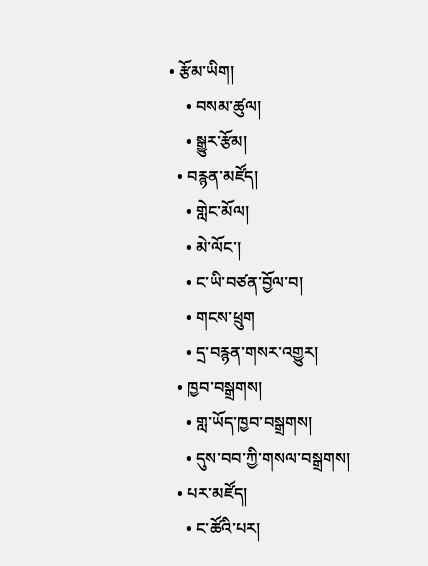• རྩོམ་ཡིག།
    • བསམ་ཚུལ།
    • སྒྱུར་རྩོམ།
  • བརྙན་མཛོད།
    • གླེང་མོལ།
    • མེ་ལོང་།
    • ང་ཡི་བཙན་བྱོལ་བ།
    • གངས་ཕྲུག
    • དྲ་བརྙན་གསར་འགྱུར།
  • ཁྱབ་བསྒྲགས།
    • གླ་ཡོད་ཁྱབ་བསྒྲགས།
    • དུས་བབ་ཀྱི་གསལ་བསྒྲགས།
  • པར་མཛོད།
    • ང་ཚོའི་པར།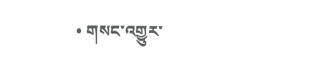• གསང་འགྱུར་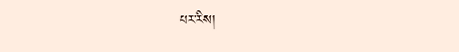པར་རིས།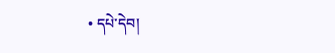• དཔེ་དེབ།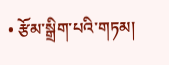• རྩོམ་སྒྲིག་པའི་གཏམ།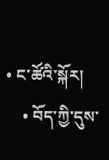• ང་ཚོའི་སྐོར།
    • བོད་ཀྱི་དུས་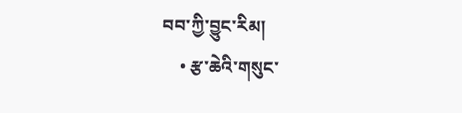བབ་ཀྱི་བྱུང་རིམ།
    • རྩ་ཆེའི་གསུང་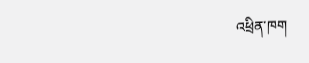འཕྲིན་ཁག